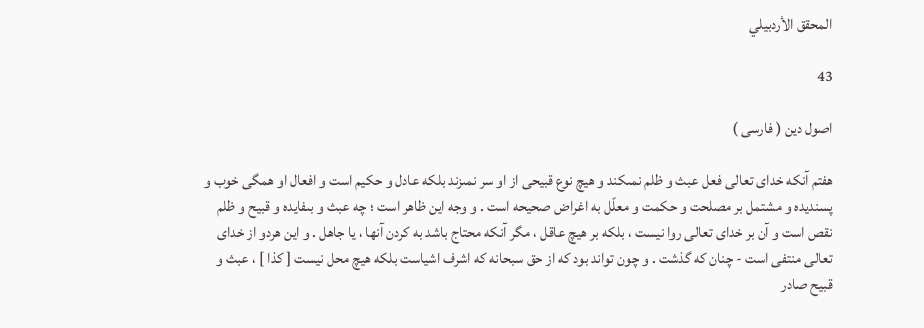المحقق الأردبيلي

43

اصول دين ( فارسى )

هفتم آنكه خداى تعالى فعل عبث و ظلم نمىكند و هيچ نوع قبيحى از او سر نمىزند بلكه عادل و حكيم است و افعال او همگى خوب و پسنديده و مشتمل بر مصلحت و حكمت و معلّل به اغراض صحيحه است . و وجه اين ظاهر است ؛ چه عبث و بىفايده و قبيح و ظلم نقص است و آن بر خداى تعالى روا نيست ، بلكه بر هيچ عاقل ، مگر آنكه محتاج باشد به كردن آنها ، يا جاهل . و اين هردو از خداى تعالى منتفى است - چنان كه گذشت . و چون تواند بود كه از حق سبحانه كه اشرف اشياست بلكه هيچ محل نيست [ كذا ] ، عبث و قبيح صادر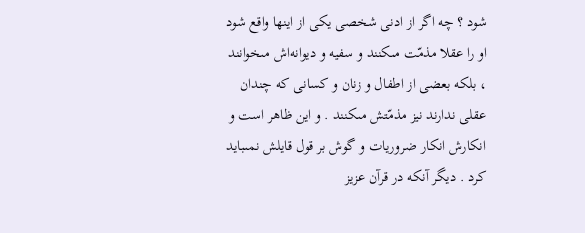شود ؟ چه اگر از ادنى شخصى يكى از اينها واقع شود او را عقلا مذمّت مىكنند و سفيه و ديوانه‌اش مىخوانند ، بلكه بعضى از اطفال و زنان و كسانى كه چندان عقلى ندارند نيز مذمّتش مىكنند . و اين ظاهر است و انكارش انكار ضروريات و گوش بر قول قايلش نمىبايد كرد . ديگر آنكه در قرآن عزيز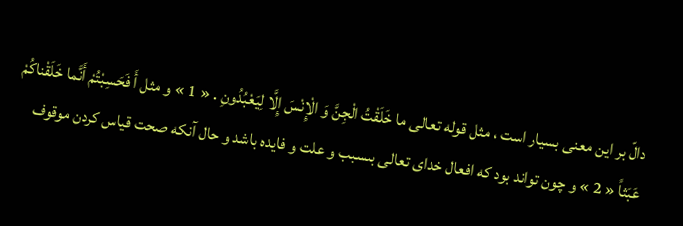دالّ بر اين معنى بسيار است ، مثل قوله تعالى ما خَلَقْتُ الْجِنَّ وَ الْإِنْسَ إِلَّا لِيَعْبُدُونِ . « 1 » و مثل أَ فَحَسِبْتُمْ أَنَّما خَلَقْناكُمْ عَبَثاً « 2 » و چون تواند بود كه افعال خداى تعالى بىسبب و علت و فايده باشد و حال آنكه صحت قياس كردن موقوف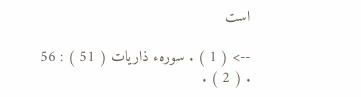است

--> ( 1 ) . سورهء ذاريات ( 51 ) : 56 . ( 2 ) .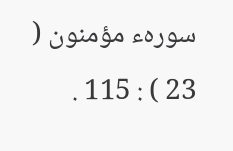سورهء مؤمنون ( 23 ) : 115 .